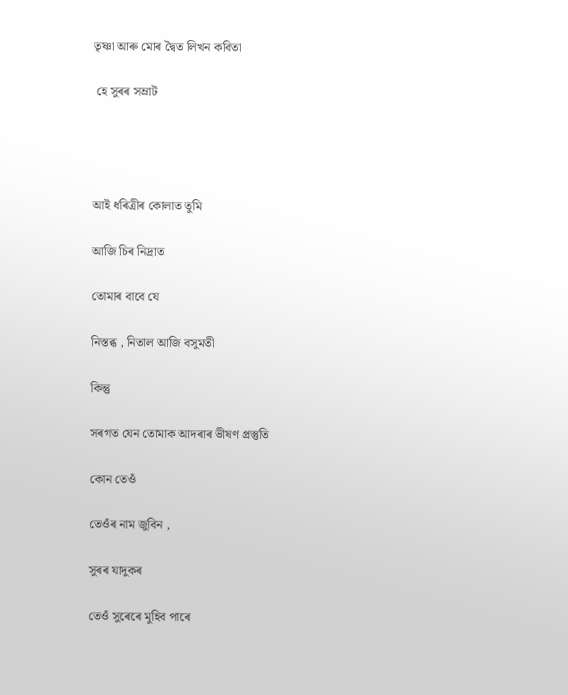তৃষ্ণা আৰু মোৰ দ্বৈত লিখন কবিতা

 হে সুৰৰ সম্ৰাট




আই ধৰিত্ৰীৰ কোলাত তুমি

আজি চিৰ নিদ্ৰাত

তোমাৰ বাবে যে

নিস্তব্ধ , নিতাল আজি বসুমতী

কিন্তু

সৰগত যেন তোমাক আদৰাৰ ভীষণ প্ৰস্তুতি

কোন তেওঁ

তেওঁৰ নাম জুবিন ,

সুৰৰ যাদুকৰ

তেওঁ সুৰেৰে মুহিব পাৰে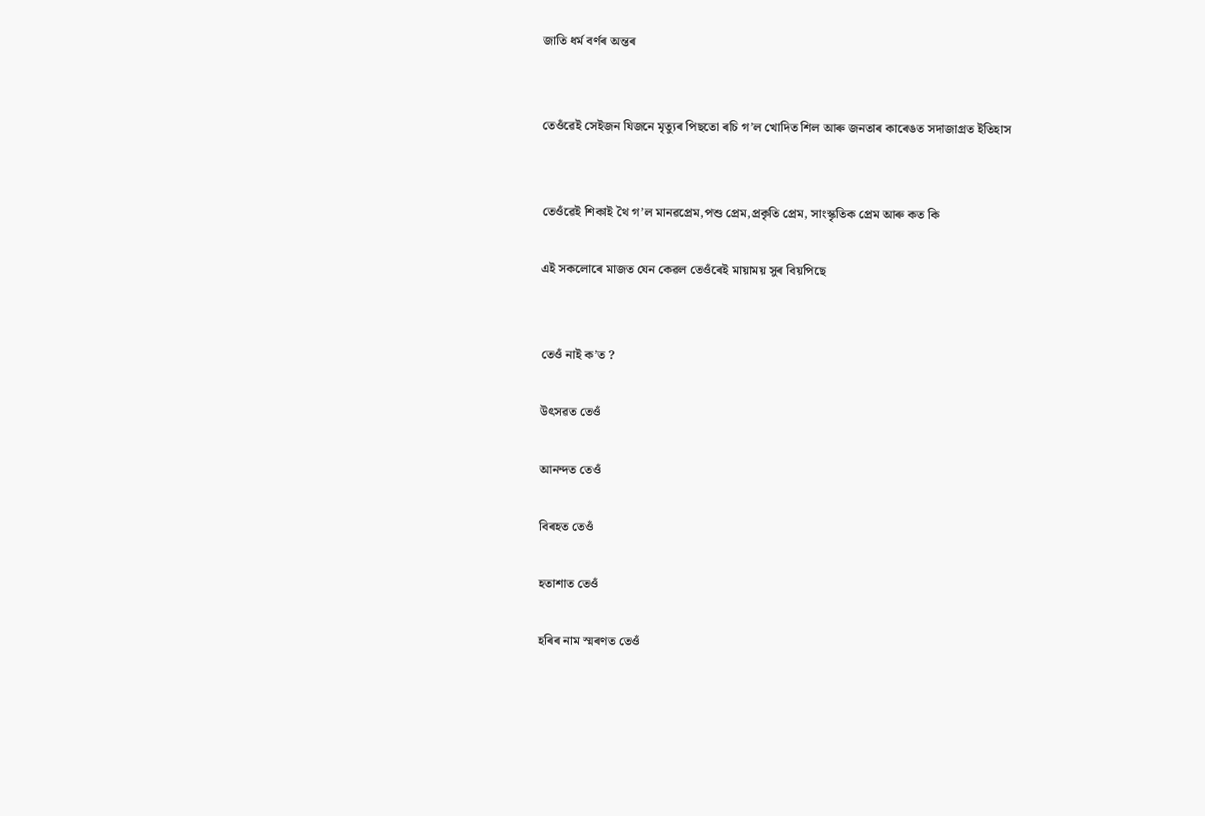জাতি ধৰ্ম বৰ্ণৰ অন্তৰ


তেওঁৱেই সেইজন যিজনে মৃত্যুৰ পিছতো ৰচি গ’ল খোদিত শিল আৰু জনতাৰ কাৰেঙত সদাজাগ্ৰত ইতিহাস


তেওঁৱেই শিকাই থৈ গ’ল মানৱপ্ৰেম,পশু প্ৰেম,প্ৰকৃতি প্ৰেম, সাংস্কৃতিক প্ৰেম আৰু কত কি

এই সকলোৰে মাজত যেন কেৱল তেওঁৰেই মায়াময় সুৰ বিয়পিছে


তেওঁ নাই ক’ত ?

উৎসৱত তেওঁ

আনন্দত তেওঁ

বিৰহত তেওঁ

হতাশাত তেওঁ

হৰিৰ নাম স্মৰণত তেওঁ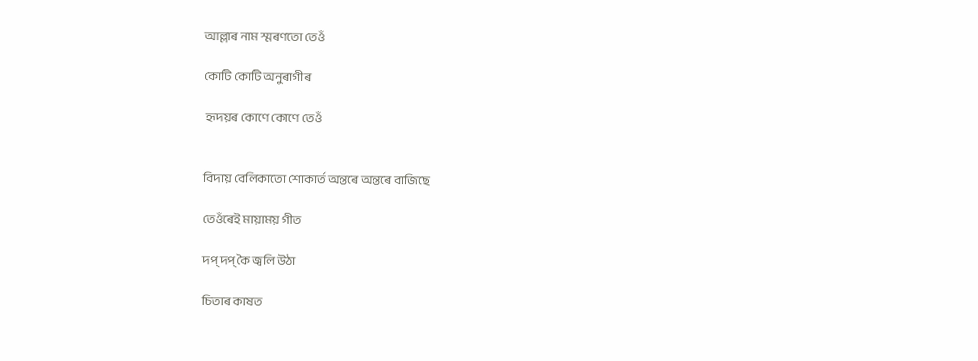আল্লাৰ নাম স্মৰণতো তেওঁ

কোটি কোটি অনুৰাগীৰ

 হৃদয়ৰ কোণে কোণে তেওঁ


বিদায় বেলিকাতো শোকাৰ্ত অন্তৰে অন্তৰে বাজিছে

তেওঁৰেই মায়াময় গীত

দপ্ দপ্ কৈ জ্বলি উঠা

চিতাৰ কাষত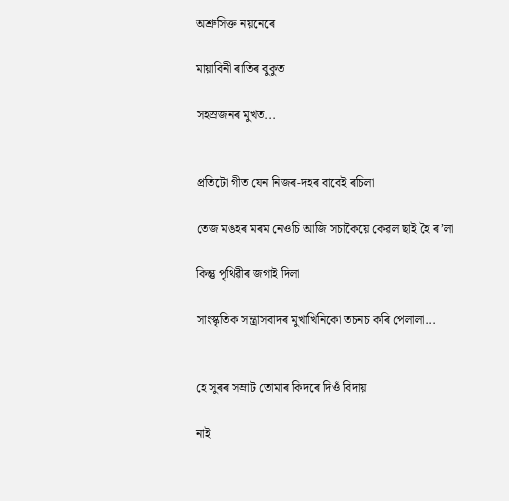অশ্ৰুসিক্ত নয়নেৰে

মায়াবিনী ৰাতিৰ বুকুত

সহস্ৰজনৰ মুখত...


প্ৰতিটো গীত যেন নিজৰ-দহৰ বাবেই ৰচিলা

তেজ মঙহৰ মৰম নেওচি আজি সচাকৈয়ে কেৱল ছাই হৈ ৰ’লা

কিন্তু পৃথিৱীৰ জগাই দিলা

সাংস্কৃতিক সন্ত্ৰাসবাদৰ মুখাখিনিকো তচনচ কৰি পেলালা...


হে সুৰৰ সম্ৰাট তোমাৰ কিদৰে দিওঁ বিদায়

নাই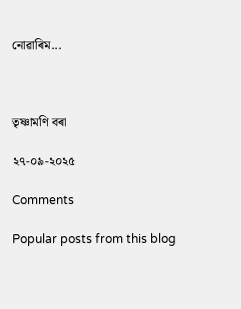নোৱাৰিম...



তৃষ্ণামণি বৰা

২৭-০৯-২০২৫

Comments

Popular posts from this blog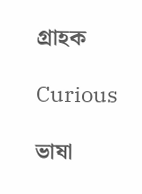গ্ৰাহক

Curious

ভাষা